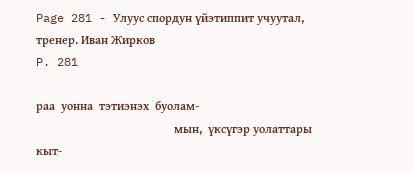Page 281 - Улуус спордун үйэтиппит учуутал, тренер. Иван Жирков
P. 281

раа  уонна  тэтиэнэх  буолам-
                                              мын,  үксүгэр уолаттары  кыт-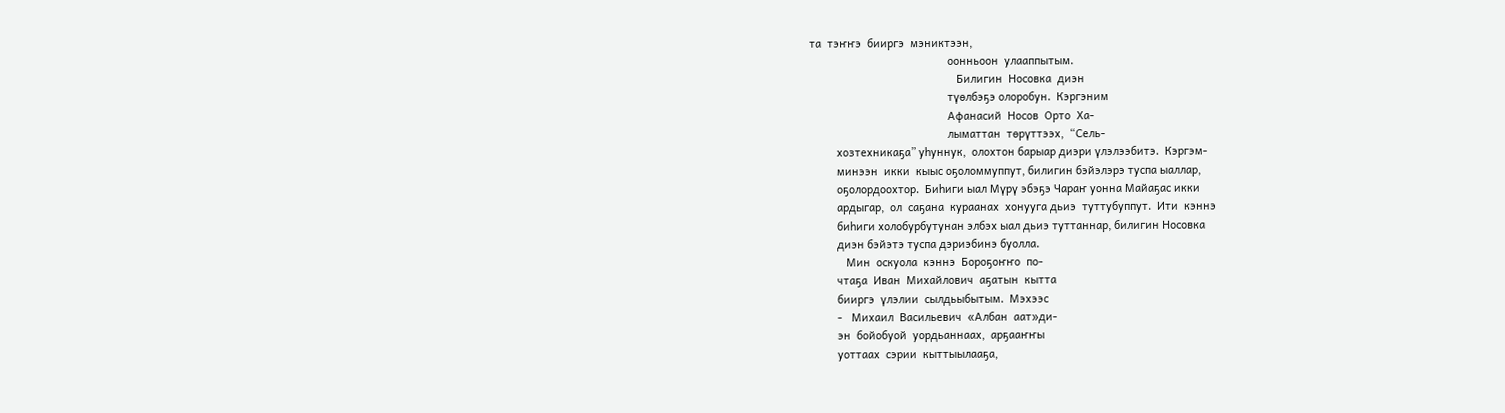та  тэҥҥэ  бииргэ  мэниктээн,
                                              оонньоон  улааппытым.
                                                 Билигин  Носовка  диэн
                                              түөлбэҕэ олоробун.  Кэргэним
                                              Афанасий  Носов  Орто  Ха-
                                              лыматтан  төрүттээх,  “Сель-
         хозтехникаҕа” уһуннук,  олохтон барыар диэри үлэлээбитэ.  Кэргэм-
         минээн  икки  кыыс оҕоломмуппут, билигин бэйэлэрэ туспа ыаллар,
         оҕолордоохтор.  Биһиги ыал Мүрү эбэҕэ Чараҥ уонна Майаҕас икки
         ардыгар,  ол  саҕана  кураанах  хонууга дьиэ  туттубуппут.  Ити  кэннэ
         биһиги холобурбутунан элбэх ыал дьиэ туттаннар, билигин Носовка
         диэн бэйэтэ туспа дэриэбинэ буолла.
            Мин  оскуола  кэннэ  Бороҕоҥҥо  по-
         чтаҕа  Иван  Михайлович  аҕатын  кытта
         бииргэ  үлэлии  сылдьыбытым.  Мэхээс
         -   Михаил  Васильевич  «Албан  аат»ди-
         эн  бойобуой  уордьаннаах,  арҕааҥҥы
         уоттаах  сэрии  кыттыылааҕа,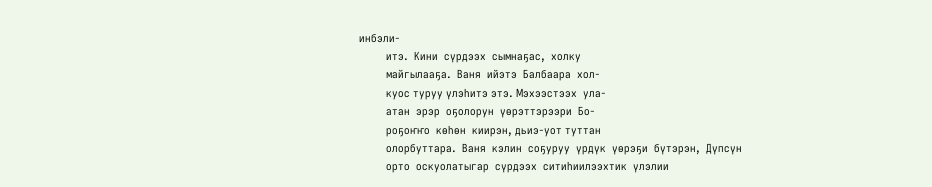инбэли-
         итэ.  Кини  сүрдээх  сымнаҕас,  холку
         майгылааҕа.  Ваня  ийэтэ  Балбаара  хол-
         куос туруу үлэһитэ этэ. Мэхээстээх  ула-
         атан  эрэр  оҕолорун  үөрэттэрээри  Бо-
         роҕоҥҥо  көһөн  киирэн, дьиэ-уот туттан
         олорбуттара.  Ваня  кэлин  соҕуруу  үрдүк  үөрэҕи  бүтэрэн,  Дүпсүн
         орто  оскуолатыгар  сүрдээх  ситиһиилээхтик  үлэлии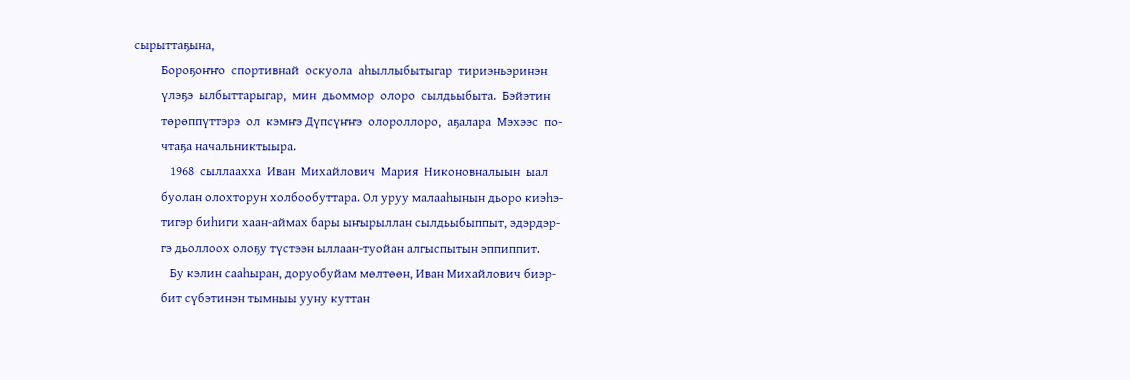сырыттаҕына,
         Бороҕоҥҥо  спортивнай  оскуола  аһыллыбытыгар  тириэньэринэн
         үлэҕэ  ылбыттарыгар,  мин  дьоммор  олоро  сылдьыбыта.  Бэйэтин
         төрөппүттэрэ  ол  кэмҥэ Дүпсүҥҥэ  олороллоро,  аҕалара  Мэхээс  по-
         чтаҕа начальниктыыра.
            1968  сыллаахха  Иван  Михайлович  Мария  Никоновналыын  ыал
         буолан олохторун холбообуттара. Ол уруу малааһынын дьоро киэһэ-
         тигэр биһиги хаан-аймах бары ыҥырыллан сылдьыбыппыт, эдэрдэр-
         гэ дьоллоох олоҕу түстээн ыллаан-туойан алгыспытын эппиппит.
            Бу кэлин сааһыран, доруобуйам мөлтөөн, Иван Михайлович биэр-
         бит сүбэтинэн тымныы ууну куттан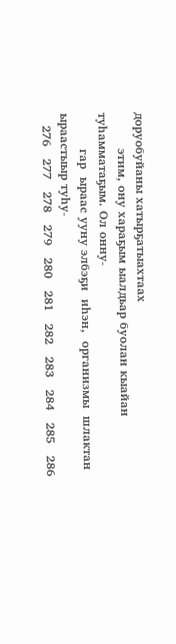доруобуйаны хатырҕатыахтаах
         этим, ону хараҕым ыалдьар буолан кыайан туһамматаҕым. Ол онну-
         гар  ыраас ууну элбэҕи  иһэн,  организмы  шлактан  ыраастыыр туһу-
   276   277   278   279   280   281   282   283   284   285   286